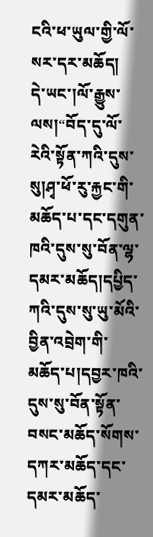ངའི་ཕ་ཡུལ་གྱི་ལོ་སར་དར་མཆོད།
དེ་ཡང་།ལོ་རྒྱུས་ལས།“བོད་དུ་ལོ་རེའི་སྟོན་ཀའི་དུས་སུ།ཤྭ་ཕོ་རུ་རྐྱང་གི་མཆོད་པ་དང་དགུན་ཁའི་དུས་སུ་བོན་ལྷ་དམར་མཆོད།དཔྱིད་ཀའི་དུས་སུ་ཡུ་མོའི་བྱིན་འབྲེག་གི་མཆོད་པ།དབྱར་ཁའི་དུས་སུ་བོན་སྟོན་བསང་མཆོད་སོགས་དཀར་མཆོད་དང་དམར་མཆོད་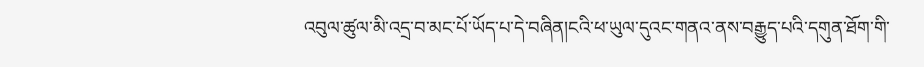འབུལ་ཚུལ་མི་འདྲ་བ་མང་པོ་ཡོད་པ་དེ་བཞིན།ངའི་ཕ་ཡུལ་དུའང་གནའ་ནས་བརྒྱུད་པའི་དགུན་ཐོག་གི་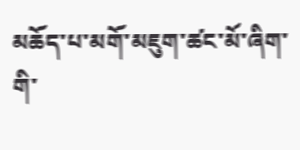མཆོད་པ་མགོ་མཇུག་ཚང་མོ་ཞིག་གི་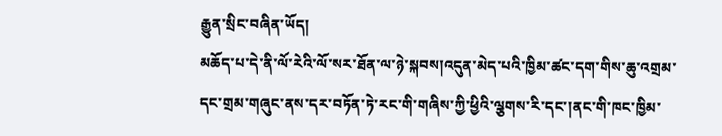རྒྱུན་སྲིང་བཞིན་ཡོད།
མཆོད་པ་དེ་ནི་ལོ་རེའི་ལོ་སར་ཐོན་ལ་ཉེ་སྐབས།འདུན་མེད་པའི་ཁྱིམ་ཚང་དག་གིས་ཆུ་འགྲམ་དང་གྲམ་གཞུང་ནས་དར་བཏོན་ཏེ་རང་གི་གཞིས་ཀྱི་ཕྱིའི་ལྕགས་རི་དང་།ནང་གི་ཁང་ཁྱིམ་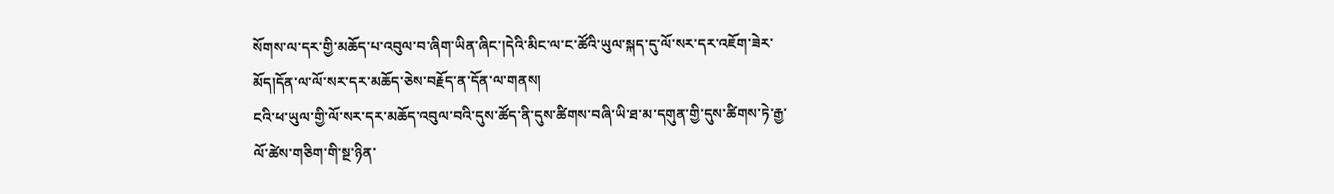སོགས་ལ་དར་གྱི་མཆོད་པ་འབུལ་བ་ཞིག་ཡིན་ཞིང་།དེའི་མིང་ལ་ང་ཚོའི་ཡུལ་སྐད་དུ་ལོ་སར་དར་འཇོག་ཟེར་མོད།དོན་ལ་ལོ་སར་དར་མཆོད་ཅེས་བརྗོད་ན་དོན་ལ་གནས།
ངའི་ཕ་ཡུལ་གྱི་ལོ་སར་དར་མཆོད་འབུལ་བའི་དུས་ཚོད་ནི་དུས་ཚིགས་བཞི་ཡི་ཐ་མ་དགུན་གྱི་དུས་ཚིགས་ཏེ་རྒྱ་ལོ་ཚེས་གཅིག་གི་སྔ་ཉིན་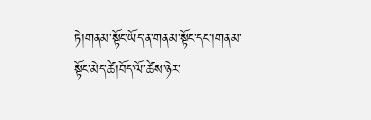ཏེ།གནམ་སྟོང་ཡོད་ན་གནམ་སྟོང་དང་།གནམ་སྟོང་མེད་ཚེ།བོད་ལོ་ཚེས་ཉེར་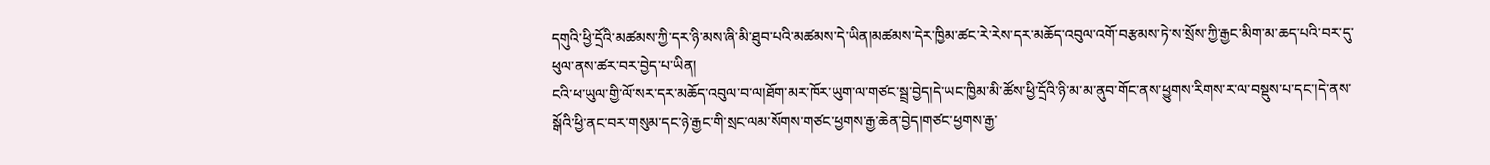དགུའི་ཕྱི་དྲོའི་མཚམས་ཀྱི་དར་ཉི་མས་ཞི་མི་ཐུབ་པའི་མཚམས་དེ་ཡིན།མཚམས་དེར་ཁྱིམ་ཚང་རེ་རེས་དར་མཆོད་འབུལ་འགོ་བརྩམས་ཏེ་ས་སྲོས་ཀྱི་རྒྱང་མིག་མ་ཆད་པའི་བར་དུ་ཕུལ་ནས་ཚར་བར་བྱེད་པ་ཡིན།
ངའི་ཕ་ཡུལ་གྱི་ལོ་སར་དར་མཆོད་འབུལ་བ་ལ།ཐོག་མར་ཁོར་ཡུག་ལ་གཙང་སྦྲ་བྱེད།དེ་ཡང་ཁྱིམ་མི་ཚོས་ཕྱི་དྲོའི་ཉི་མ་མ་ནུབ་གོང་ནས་ཕྱུགས་རིགས་ར་ལ་བསྡུས་པ་དང་།དེ་ནས་སྒོའི་ཕྱི་ནང་བར་གསུམ་དང་ཉེ་རྒྱང་གི་སྲང་ལམ་སོགས་གཙང་ཕྱགས་རྒྱ་ཆེན་བྱེད།གཙང་ཕྱགས་རྒྱ་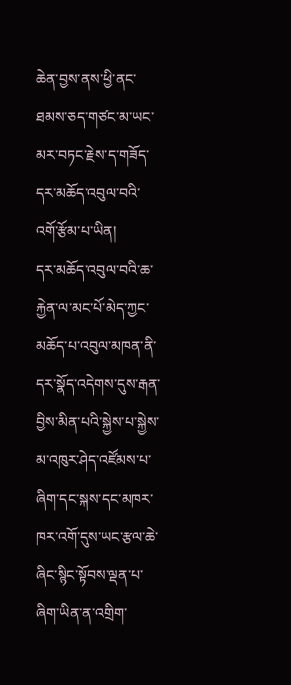ཆེན་བྱས་ནས་ཕྱི་ནང་ཐམས་ཅད་གཙང་མ་ཡང་མར་བཏང་རྗེས་ད་གཟོད་དར་མཆོད་འབུལ་བའི་འགོ་རྩོམ་པ་ཡིན།
དར་མཆོད་འབུལ་བའི་ཆ་རྐྱེན་ལ་མང་པོ་མེད་ཀྱང་མཆོད་པ་འབུལ་མཁན་ནི་དར་སྣོད་འདེགས་དུས་རྒན་བྱིས་མིན་པའི་སྐྱེས་པ་སྐྱེས་མ་འཁུར་ཤེད་འཛོམས་པ་ཞིག་དང་སྐས་དང་མཁར་ཁར་འགོ་དུས་ཡང་རྩལ་ཆེ་ཞིང་སྙིང་སྟོབས་ལྡན་པ་ཞིག་ཡིན་ན་འགྲིག་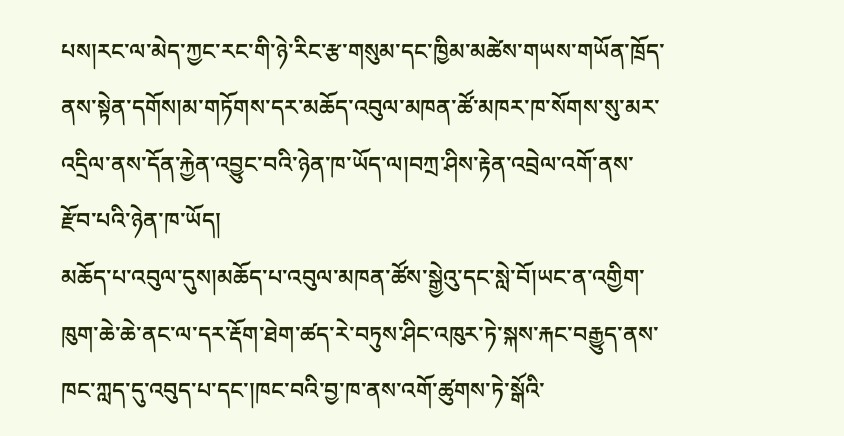པས།རང་ལ་མེད་ཀྱང་རང་གི་ཉེ་རིང་རྩ་གསུམ་དང་ཁྱིམ་མཚེས་གཡས་གཡོན་ཁྲོད་ནས་སྟེན་དགོས།མ་གཏོགས་དར་མཆོད་འབུལ་མཁན་ཚོ་མཁར་ཁ་སོགས་སུ་མར་འདྲིལ་ནས་དོན་རྐྱེན་འབྱུང་བའི་ཉེན་ཁ་ཡོད་ལ།བཀྲ་ཤིས་རྟེན་འབྲེལ་འགོ་ནས་རྫོབ་པའི་ཉེན་ཁ་ཡོད།
མཆོད་པ་འབུལ་དུས།མཆོད་པ་འབུལ་མཁན་ཚོས་སྒྱེའུ་དང་སླེ་བོ།ཡང་ན་འགྱིག་ཁུག་ཆེ་ཆེ་ནང་ལ་དར་རྡོག་ཐེག་ཚད་རེ་བཏུས་ཤིང་འཁུར་ཏེ་སྐས་རྐང་བརྒྱུད་ནས་ཁང་ཀླད་དུ་འབུད་པ་དང་།ཁང་བའི་བྱ་ཁ་ནས་འགོ་ཚུགས་ཏེ་སྒོའི་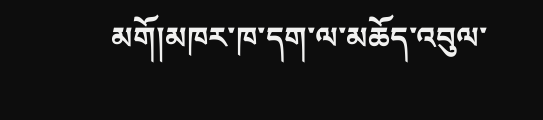མགོ།མཁར་ཁ་དག་ལ་མཆོད་འབུལ་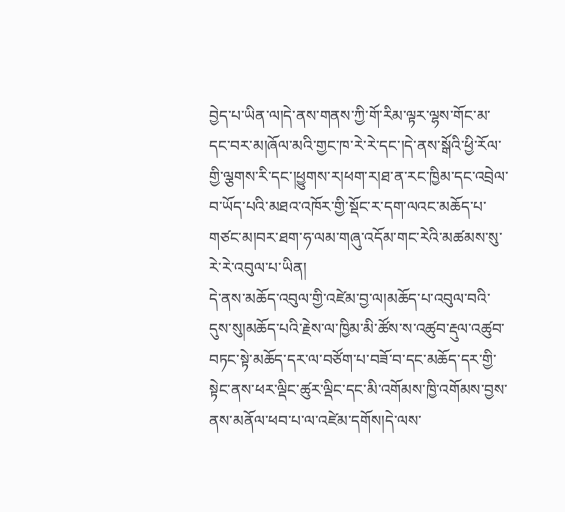བྱེད་པ་ཡིན་ལ།དེ་ནས་གནས་ཀྱི་གོ་རིམ་ལྟར་ལྷས་གོང་མ་དང་བར་མ།ཞོལ་མའི་གྱང་ཁ་རེ་རེ་དང་།དེ་ནས་སྒོའི་ཕྱི་རོལ་གྱི་ལྕགས་རི་དང་།ཕྱུགས་ར།ཕག་ར།ཐ་ན་རང་ཁྱིམ་དང་འབྲེལ་བ་ཡོད་པའི་མཐའ་འཁོར་གྱི་སྡོང་ར་དག་ལའང་མཆོད་པ་གཙང་མ།བར་ཐག་ཧ་ལམ་གཞུ་འདོམ་གང་རེའི་མཚམས་སུ་རེ་རེ་འབུལ་པ་ཡིན།
དེ་ནས་མཆོད་འབུལ་གྱི་འཛེམ་བྱ་ལ།མཆོད་པ་འབུལ་བའི་དུས་སུ།མཆོད་པའི་རྗེས་ལ་ཁྱིམ་མི་ཚོས་ས་འཚུབ་རྡུལ་འཚུབ་བཏང་སྟེ་མཆོད་དར་ལ་བཙོག་པ་བཟོ་བ་དང་མཆོད་དར་གྱི་སྟེང་ནས་ཕར་ལྡིང་ཚུར་ལྡིང་དང་མི་འགོམས་ཁྱི་འགོམས་བྱས་ནས་མནོལ་ཕབ་པ་ལ་འཛེམ་དགོས།དེ་ལས་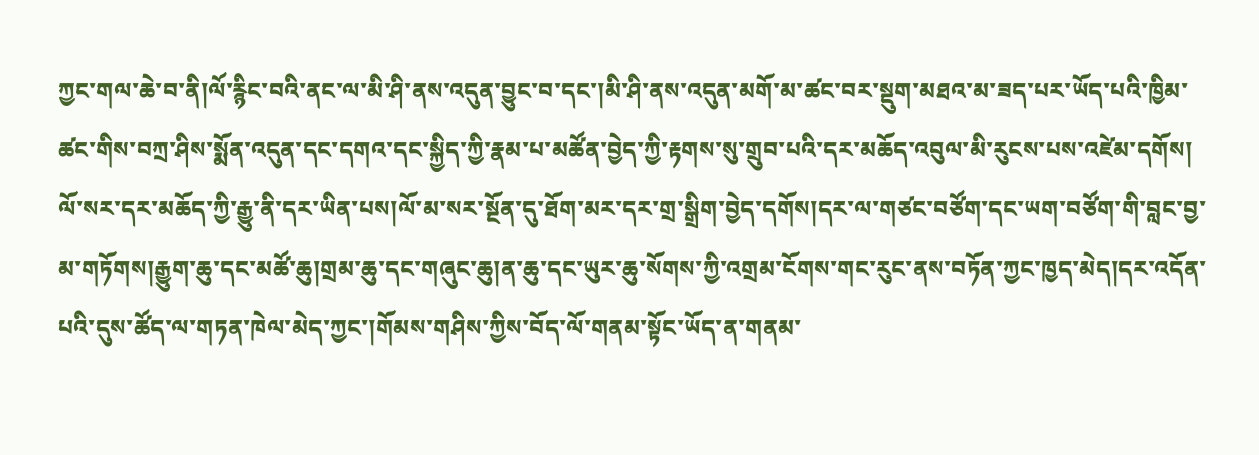ཀྱང་གལ་ཆེ་བ་ནི།ལོ་རྙིང་བའི་ནང་ལ་མི་ཤི་ནས་འདུན་བྱུང་བ་དང་།མི་ཤི་ནས་འདུན་མགོ་མ་ཚང་བར་སྡུག་མཐའ་མ་ཟད་པར་ཡོད་པའི་ཁྱིམ་ཚང་གིས་བཀྲ་ཤིས་སྨོན་འདུན་དང་དགའ་དང་སྐྱིད་ཀྱི་རྣམ་པ་མཚོན་བྱེད་ཀྱི་རྟགས་སུ་གྲུབ་པའི་དར་མཆོད་འབུལ་མི་རུངས་པས་འཛེམ་དགོས།
ལོ་སར་དར་མཆོད་ཀྱི་རྒྱུ་ནི་དར་ཡིན་པས།ལོ་མ་སར་སྔོན་དུ་ཐོག་མར་དར་གྲ་སྒྲིག་བྱེད་དགོས།དར་ལ་གཙང་བཙོག་དང་ཡག་བཙོག་གི་བླང་བྱ་མ་གཏོགས།རྒྱུག་ཆུ་དང་མཚོ་ཆུ།གྲམ་ཆུ་དང་གཞུང་ཆུ།ན་ཆུ་དང་ཡུར་ཆུ་སོགས་ཀྱི་འགྲམ་ངོགས་གང་རུང་ནས་བཏོན་ཀྱང་ཁྱད་མེད།དར་འདོན་པའི་དུས་ཚོད་ལ་གཏན་ཁེལ་མེད་ཀྱང་།གོམས་གཤིས་ཀྱིས་བོད་ལོ་གནམ་སྟོང་ཡོད་ན་གནམ་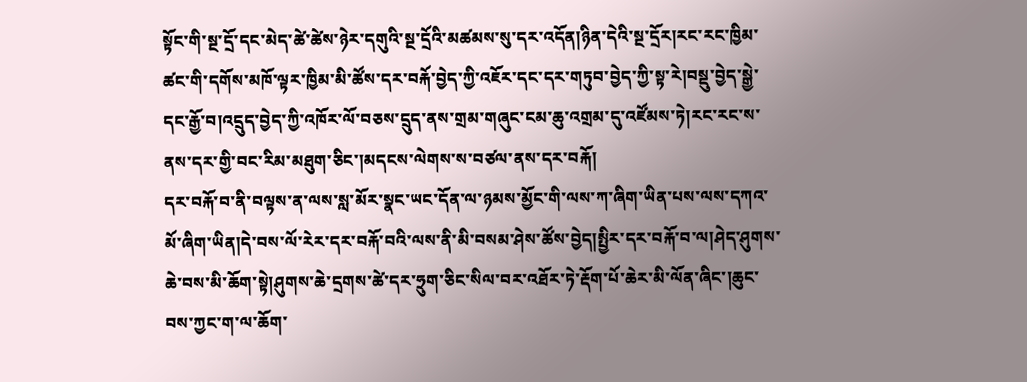སྟོང་གི་སྔ་དྲོ་དང་མེད་ཚེ་ཚེས་ཉེར་དགུའི་སྔ་དྲོའི་མཚམས་སུ་དར་འདོན།ཉིན་དེའི་སྔ་དྲོར།རང་རང་ཁྱིམ་ཚང་གི་དགོས་མཁོ་ལྟར་ཁྱིམ་མི་ཚོས་དར་བརྐོ་བྱེད་ཀྱི་འཇོར་དང་དར་གཏུབ་བྱེད་ཀྱི་སྟ་རེ།བསྡུ་བྱེད་སྒྱེ་དང་རྒྱོ་བ།འདྲུད་བྱེད་ཀྱི་འཁོར་ལོ་བཅས་དྲུད་ནས་གྲམ་གཞུང་ངམ་ཆུ་འགྲམ་དུ་འཛོམས་ཏེ།རང་རང་ས་ནས་དར་གྱི་བང་རིམ་མཐུག་ཅིང་།མདངས་ལེགས་ས་བཙལ་ནས་དར་བརྐོ།
དར་བརྐོ་བ་ནི་བལྟས་ན་ལས་སླ་མོར་སྣང་ཡང་དོན་ལ་ཉམས་མྱོང་གི་ལས་ཀ་ཞིག་ཡིན་པས་ལས་དཀའ་མོ་ཞིག་ཡིན།དེ་བས་ལོ་རེར་དར་བརྐོ་བའི་ལས་ནི་མི་བསམ་ཤེས་ཚོས་བྱེད།སྤྱིར་དར་བརྐོ་བ་ལ།ཤེད་ཤུགས་ཆེ་བས་མི་ཆོག་སྟེ།ཤུགས་ཆེ་དྲགས་ཚེ་དར་ཧྲུག་ཅིང་སིལ་བར་འཐོར་ཏེ་རྡོག་པོ་ཆེར་མི་ལོན་ཞིང་།ཆུང་བས་ཀྱང་ག་ལ་ཆོག་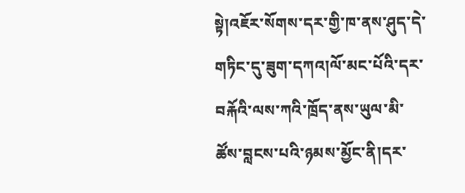སྟེ།འཇོར་སོགས་དར་གྱི་ཁ་ནས་ཤུད་དེ་གཏིང་དུ་ཟུག་དཀའ།ལོ་མང་པོའི་དར་བརྐོའི་ལས་ཀའི་ཁྲོད་ནས་ཡུལ་མི་ཚོས་བླངས་པའི་ཉམས་མྱོང་ནི།དར་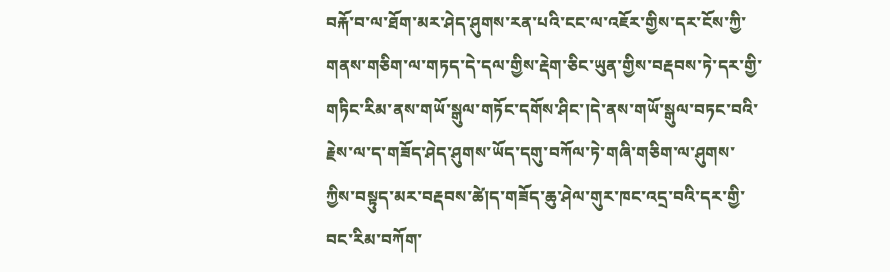བརྐོ་བ་ལ་ཐོག་མར་ཤེད་ཤུགས་རན་པའི་ངང་ལ་འཇོར་གྱིས་དར་ངོས་ཀྱི་གནས་གཅིག་ལ་གཏད་དེ་དལ་གྱིས་རྡེག་ཅིང་ཡུན་གྱིས་བརྡབས་ཏེ་དར་གྱི་གཏིང་རིམ་ནས་གཡོ་སྒུལ་གཏོང་དགོས་ཤིང་།དེ་ནས་གཡོ་སྒུལ་བཏང་བའི་རྗེས་ལ་ད་གཟོད་ཤེད་ཤུགས་ཡོད་དགུ་བཀོལ་ཏེ་གཞི་གཅིག་ལ་ཤུགས་ཀྱིས་བསྟུད་མར་བརྡབས་ཚེ།ད་གཟོད་ཆུ་ཤེལ་གུར་ཁང་འདྲ་བའི་དར་གྱི་བང་རིམ་བཀོག་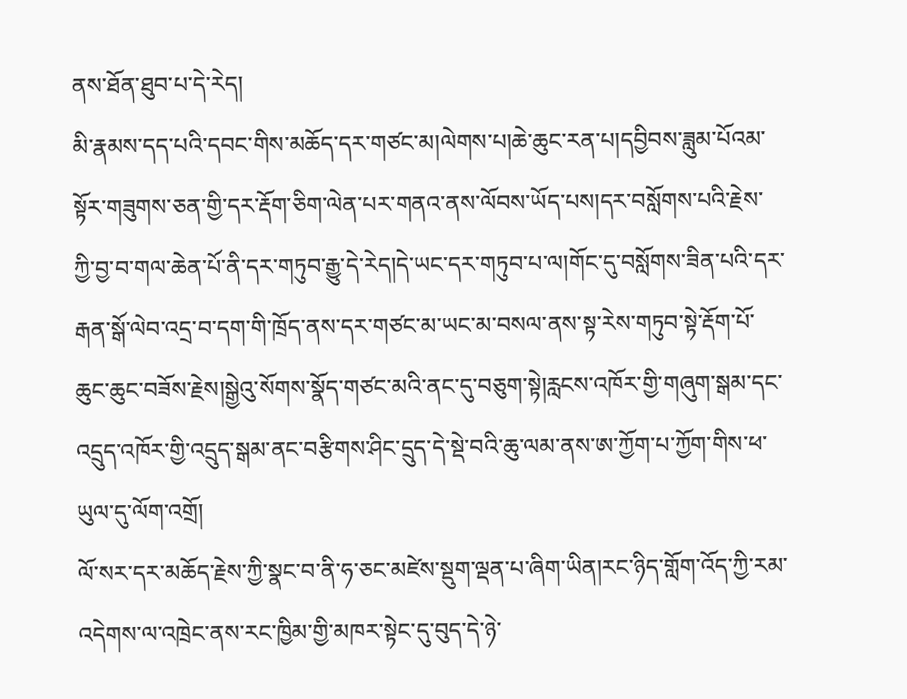ནས་ཐོན་ཐུབ་པ་དེ་རེད།
མི་རྣམས་དད་པའི་དབང་གིས་མཆོད་དར་གཙང་མ།ལེགས་པ།ཆེ་ཆུང་རན་པ།དབྱིབས་ཟླུམ་པོའམ་སྟོར་གཟུགས་ཅན་གྱི་དར་རྡོག་ཅིག་ལེན་པར་གནའ་ནས་ལོབས་ཡོད་པས།དར་བསློགས་པའི་རྗེས་ཀྱི་བྱ་བ་གལ་ཆེན་པོ་ནི་དར་གཏུབ་རྒྱུ་དེ་རེད།དེ་ཡང་དར་གཏུབ་པ་ལ།གོང་དུ་བསློགས་ཟིན་པའི་དར་རྒན་སྒོ་ལེབ་འདྲ་བ་དག་གི་ཁྲོད་ནས་དར་གཙང་མ་ཡང་མ་བསལ་ནས་སྟ་རེས་གཏུབ་སྟེ་རྡོག་པོ་ཆུང་ཆུང་བཟོས་རྗེས།སྒྱེའུ་སོགས་སྣོད་གཙང་མའི་ནང་དུ་བཅུག་སྟེ།རླངས་འཁོར་གྱི་གཞུག་སྒམ་དང་འདྲུད་འཁོར་གྱི་འདྲུད་སྒམ་ནང་བརྩིགས་ཤིང་དྲུད་དེ་སྡེ་བའི་ཆུ་ལམ་ནས་ཨ་ཀྱོག་པ་ཀྱོག་གིས་ཕ་ཡུལ་དུ་ལོག་འགྲོ།
ལོ་སར་དར་མཆོད་རྗེས་ཀྱི་སྣང་བ་ནི་ཧ་ཅང་མཛེས་སྡུག་ལྡན་པ་ཞིག་ཡིན།རང་ཉིད་གློག་འོད་ཀྱི་རམ་འདེགས་ལ་འཁྲེང་ནས་རང་ཁྱིམ་གྱི་མཁར་སྟེང་དུ་བུད་དེ་ཉེ་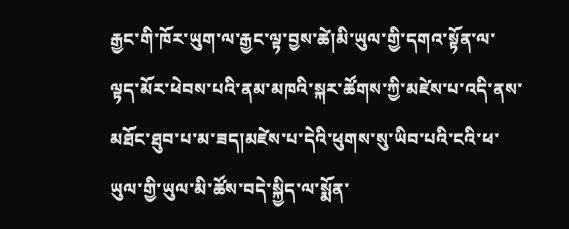རྒྱང་གི་ཁོར་ཡུག་ལ་རྒྱང་ལྟ་བྱས་ཚེ།མི་ཡུལ་གྱི་དགའ་སྟོན་ལ་ལྟད་མོར་ཕེབས་པའི་ནམ་མཁའི་སྐར་ཚོགས་ཀྱི་མཛེས་པ་འདི་ནས་མཐོང་ཐུབ་པ་མ་ཟད།མཛེས་པ་དེའི་ཕུགས་སུ་ཡིབ་པའི་ངའི་ཕ་ཡུལ་གྱི་ཡུལ་མི་ཚོས་བདེ་སྐྱིད་ལ་སྨོན་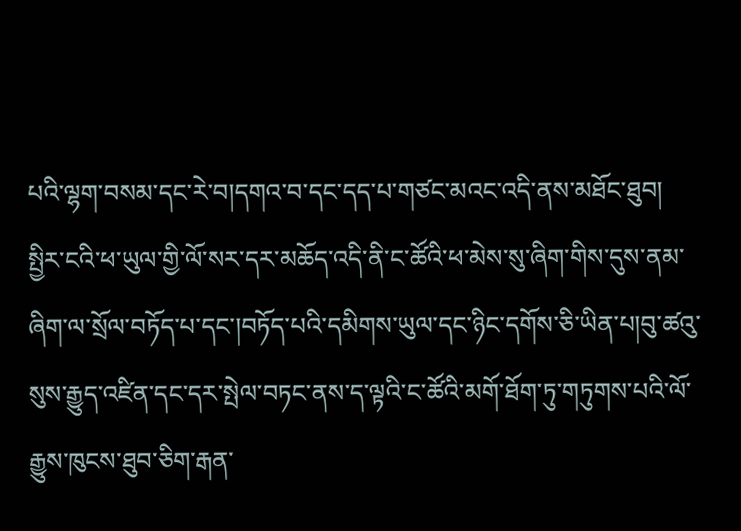པའི་ལྷག་བསམ་དང་རེ་བ།དགའ་བ་དང་དད་པ་གཙང་མའང་འདི་ནས་མཐོང་ཐུབ།
སྤྱིར་ངའི་ཕ་ཡུལ་གྱི་ལོ་སར་དར་མཆོད་འདི་ནི་ང་ཚོའི་ཕ་མེས་སུ་ཞིག་གིས་དུས་ནམ་ཞིག་ལ་སྲོལ་བཏོད་པ་དང་།བཏོད་པའི་དམིགས་ཡུལ་དང་ཉིང་དགོས་ཅི་ཡིན་པ།བུ་ཚའུ་སུས་རྒྱུད་འཛིན་དང་དར་སྤེལ་བཏང་ནས་ད་ལྟའི་ང་ཚོའི་མགོ་ཐོག་ཏུ་གཏུགས་པའི་ལོ་རྒྱུས་ཁུངས་ཐུབ་ཅིག་རྒན་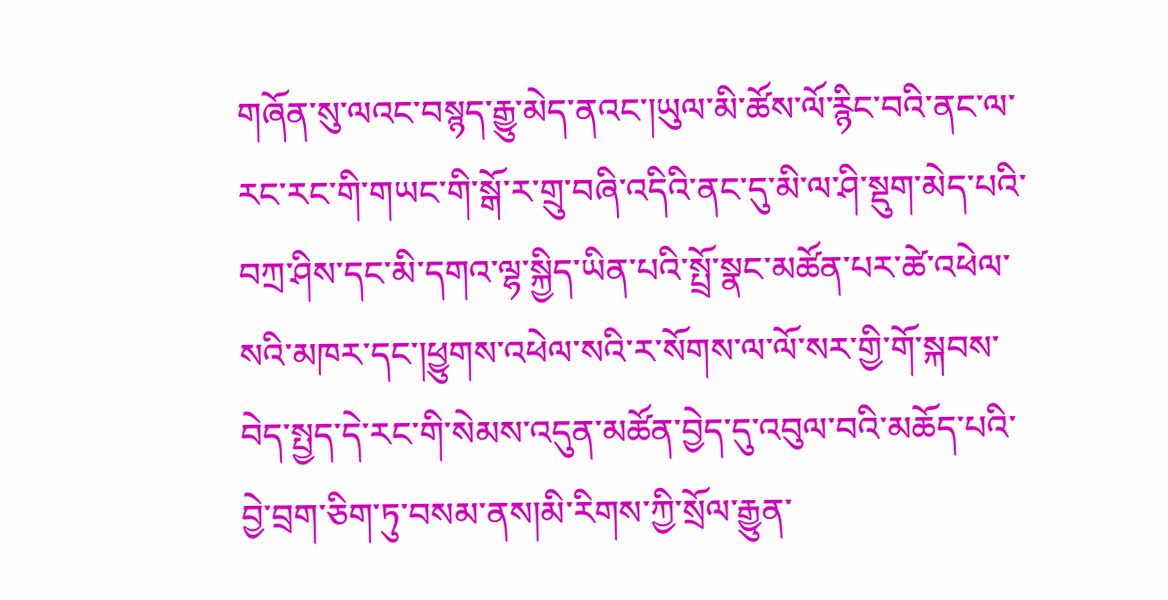གཞོན་སུ་ལའང་བསྙད་རྒྱུ་མེད་ནའང་།ཡུལ་མི་ཚོས་ལོ་རྙིང་བའི་ནང་ལ་རང་རང་གི་གཡང་གི་སྒོ་ར་གྲུ་བཞི་འདིའི་ནང་དུ་མི་ལ་ཤི་སྡུག་མེད་པའི་བཀྲ་ཤིས་དང་མི་དགའ་ལྷ་སྐྱིད་ཡིན་པའི་སྤྲོ་སྣང་མཚོན་པར་ཚེ་འཕེལ་སའི་མཁར་དང་།ཕྱུགས་འཕེལ་སའི་ར་སོགས་ལ་ལོ་སར་གྱི་གོ་སྐབས་བེད་སྤྱད་དེ་རང་གི་སེམས་འདུན་མཚོན་བྱེད་དུ་འབུལ་བའི་མཆོད་པའི་བྱེ་བྲག་ཅིག་ཏུ་བསམ་ནས།མི་རིགས་ཀྱི་སྲོལ་རྒྱུན་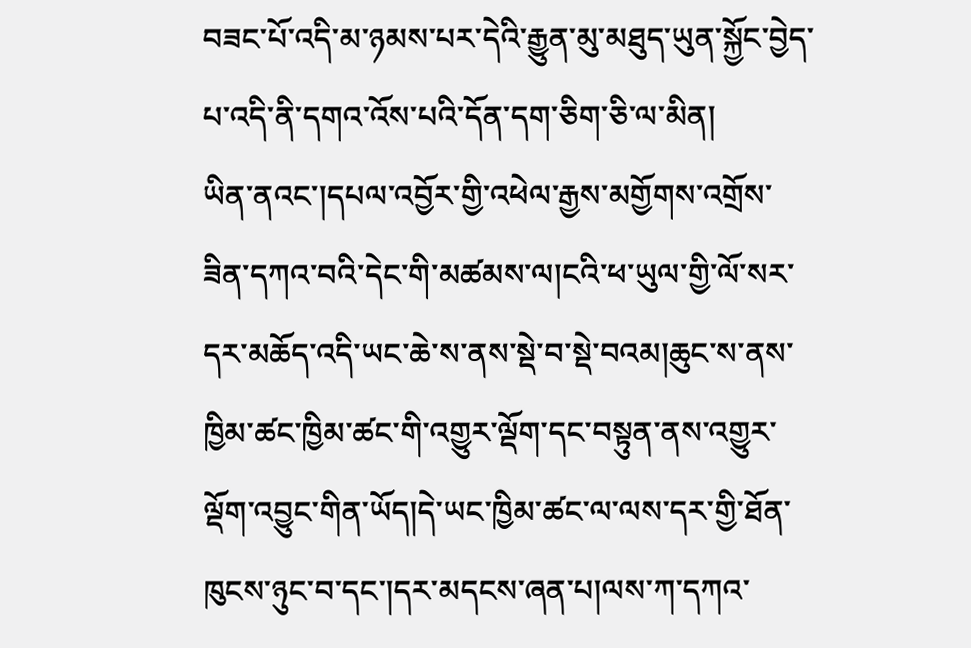བཟང་པོ་འདི་མ་ཉམས་པར་དེའི་རྒྱུན་མུ་མཐུད་ཡུན་སྐྱོང་བྱེད་པ་འདི་ནི་དགའ་འོས་པའི་དོན་དག་ཅིག་ཅི་ལ་མིན།
ཡིན་ནའང་།དཔལ་འབྱོར་གྱི་འཕེལ་རྒྱས་མགྱོགས་འགྲོས་ཟིན་དཀའ་བའི་དེང་གི་མཚམས་ལ།ངའི་ཕ་ཡུལ་གྱི་ལོ་སར་དར་མཆོད་འདི་ཡང་ཆེ་ས་ནས་སྡེ་བ་སྡེ་བའམ།ཆུང་ས་ནས་ཁྱིམ་ཚང་ཁྱིམ་ཚང་གི་འགྱུར་ལྡོག་དང་བསྟུན་ནས་འགྱུར་ལྡོག་འབྱུང་གིན་ཡོད།དེ་ཡང་ཁྱིམ་ཚང་ལ་ལས་དར་གྱི་ཐོན་ཁུངས་ཉུང་བ་དང་།དར་མདངས་ཞན་པ།ལས་ཀ་དཀའ་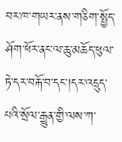བར་ཁ་གཡར་ནས་གཅིག་སྤྱོད་ཤོག་ཕོར་ནང་ལ་ཆུ་མཆོད་ཕུལ་ཏེ་དར་བརྐོ་བ་དང་།དར་འདྲུད་པའི་སྲོལ་རྒྱུན་གྱི་ལས་ཀ་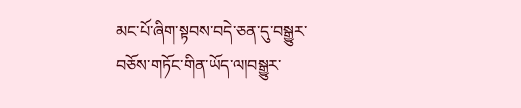མང་པོ་ཞིག་སྟབས་བདེ་ཅན་དུ་བསྒྱུར་བཅོས་གཏོང་གིན་ཡོད་ལ།བསྒྱུར་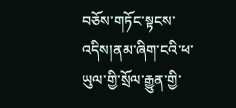བཅོས་གཏོང་སྟངས་འདིས།ནམ་ཞིག་ངའི་ཕ་ཡུལ་གྱི་སྲོལ་རྒྱུན་གྱི་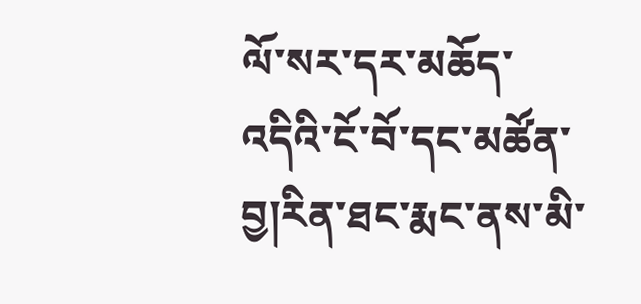ལོ་སར་དར་མཆོད་འདིའི་ངོ་བོ་དང་མཚོན་བྱ།རིན་ཐང་རྨང་ནས་མི་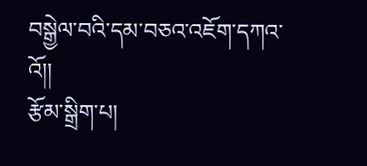བསྒྱེལ་བའི་དམ་བཅའ་འཇོག་དཀའ་འོ།།
རྩོམ་སྒྲིག་པ།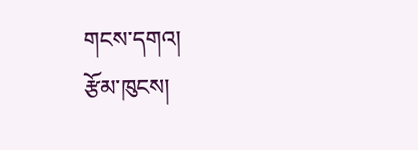གངས་དགའ།
རྩོམ་ཁུངས།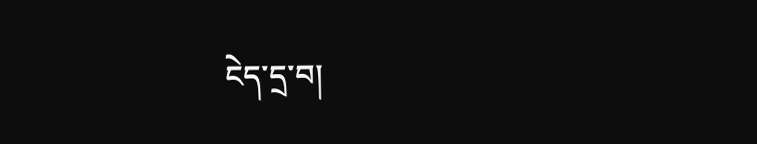ངེད་དྲ་བ།